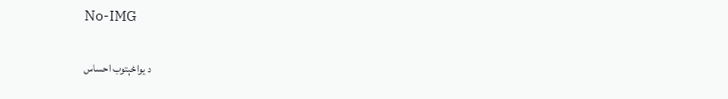No-IMG

د یواځېتوب احساس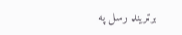برټرینډ رسل په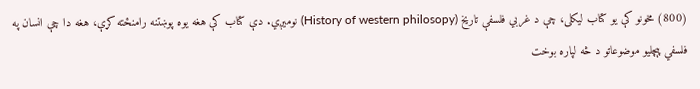(800) مخونو کې یو کتاب لیکلی، چې د غربي فلسفې تاریخ (History of western philosopy) نومیږي. دې کتاب کې هغه یوه پوښتنه رامنځته کړې، هغه دا چې انسان په فلسفي پېچلیو موضوعاتو د څه لپاره بوخت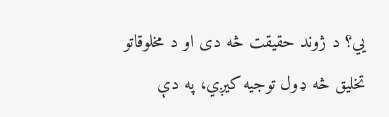یي؟ د ژوند حقیقت څه دی او د مخلوقاتو تخلیق څه ډول توجیه کیږي، په دې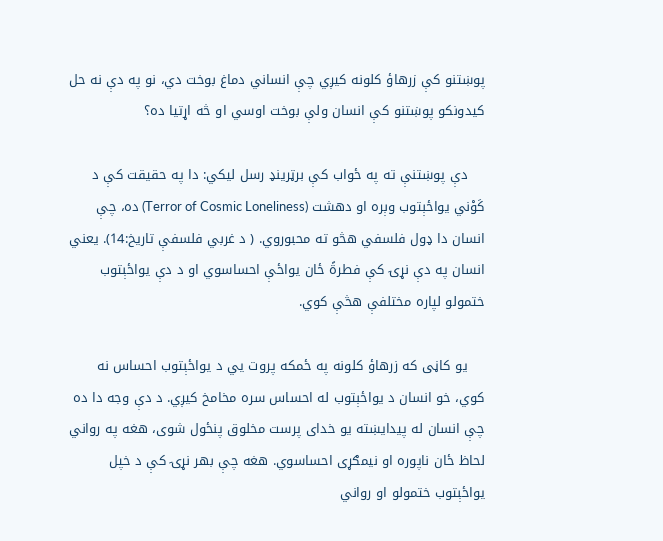پوښتنو کې زرهاؤ کلونه کیږي چې انساني دماغ بوخت دي، نو په دې نه حل کیدونکو پوښتنو کې انسان ولې بوخت اوسي او څه اړتیا ده؟

    دې پوښتنې ته په ځواب کې برټرینډ رسل لیکي: دا په حقیقت کې د کَوْني یواځېتوب وېره او دهشت (Terror of Cosmic Loneliness) ده، چې انسان دا ډول فلسفي هڅو ته محبوروي. ( د غربي فلسفې تاریخ:14). یعني انسان په دې نړۍ کې فطرةً ځان یواځې احساسوي او د دې یواځېتوب ختمولو لپاره مختلفې هڅې کوي.

    یو کاڼی که زرهاؤ کلونه په ځمکه پروت یي د یواځېتوب احساس نه کوي، خو انسان د یواځېتوب له احساس سره مخامخ کیږي. د دې وجه دا ده چې انسان له پیدايښته یو خدای پرست مخلوق پنځول شوی، هغه په رواني لحاظ ځان ناپوره او نیمګړی احساسوي. هغه چې بهر نړۍ کې د خپل یواځېتوب ختمولو او رواني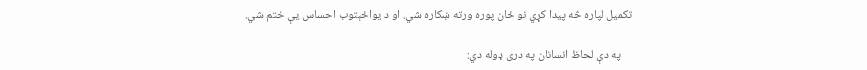تکمیل لپاره څه پیدا کړي نو ځان پوره ورته ښکاره شي. او د یواځېتوب احساس یې ختم شي.

    په دې لحاظ انسانان په دری ډوله دي: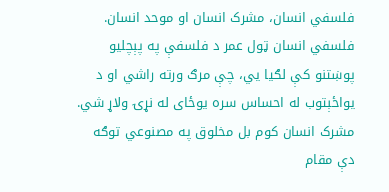فلسفي انسان، مشرک انسان او موحد انسان. فلسفي انسان ټول عمر د فلسفې په پېچلیو پوښتنو کې لګیا یي، چې مرګ ورته راشي او د یواځېتوب له احساس سره یوځای له نړۍ ولاړ شي. مشرک انسان کوم بل مخلوق په مصنوعي توګه دې مقام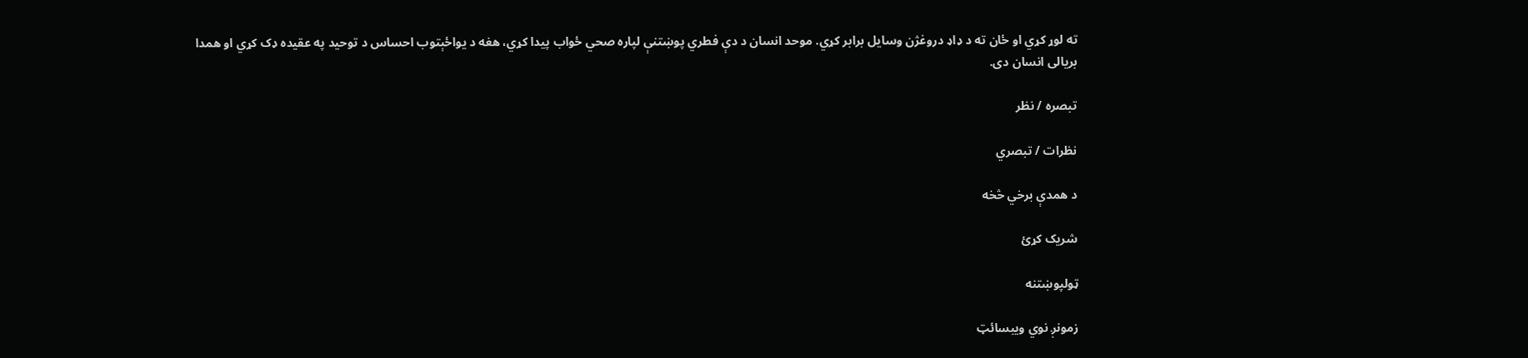ته لوړ کړي او ځان ته د ډاډ دروغژن وسایل برابر کړي. موحد انسان د دې فطري پوښتنې لپاره صحي ځواب پیدا کړي، هغه د یواځېتوب احساس د توحید په عقیده ډک کړي او همدا بریالی انسان دی.

تبصره / نظر

نظرات / تبصري

د همدې برخي څخه

شریک کړئ

ټولپوښتنه

زمونږ نوي ویبسائټ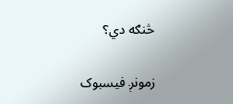څنګه دي؟

زمونږ فيسبوک